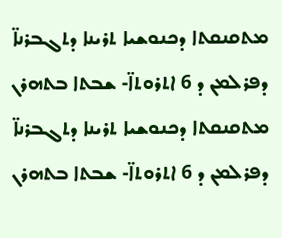ܡܬܩܢܩܬܐ ܕܟܢܘܫܝܐ ܬܪܝܢܐ ܕܬܓܒܪܢܐ̈ ܕܦܪܠܡܢ ܕ 6 ܐܬܪܘܬܐ̈- ܫܒܬܐ ܒܬܗܪܢ
ܡܬܩܢܩܬܐ ܕܟܢܘܫܝܐ ܬܪܝܢܐ ܕܬܓܒܪܢܐ̈ ܕܦܪܠܡܢ ܕ 6 ܐܬܪܘܬܐ̈- ܫܒܬܐ ܒܬܗܪܢ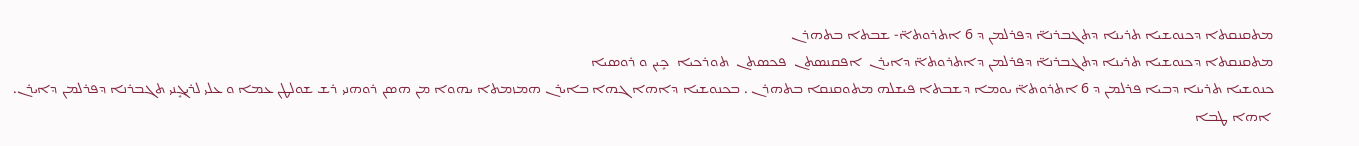ܡܬܩܢܩܬܐ ܕܟܢܘܫܝܐ ܬܪܝܢܐ ܕܬܓܒܪܢܐ̈ ܕܦܪܠܡܢ ܕ 6 ܐܬܪܘܬܐ̈- ܫܒܬܐ ܒܬܗܪܢ
ܡܬܩܢܩܬܐ ܕܟܢܘܫܝܐ ܬܪܝܢܐ ܕܬܓܒܪܢܐ̈ ܕܦܪܠܡܢ ܕܐܬܪܘܬܐ̈ ܕܐܝܪܢ  ܐܦܩܢܣܬܢ  ܦܟܣܬܢ  ܬܘܪܟܝܐ  ܟܻܝܢ ܘ ܪܘܣܝܐ
ܟܢܘܫܝܐ ܬܪܝܢܐ ܕܒܝܐ ܦܪܠܡܢ ܕ 6 ܐܬܪܘܬܐ̈ ܝܘܡܐ ܕܫܒܬܐ ܦܝܫܠܗ ܡܬܘܩܢܩܐ ܒܬܗܪܢ . ܒܟܢܘܫܝܐ ܕܐܗܐ ܓܗܐ ܒܐܝܪܢ ܗܡܙܡܬܐ ܝܗܘܐ ܡܢ ܗܣܢ ܪܘܗܢܝ ܪܫ ܫܘܠܛܢ ܥܡܐ ܘ ܥܠܝ ܠܪܝܓܻܢܝ ܬܓܒܪܢܐ ܕܦܪܠܡܢ ܕܐܝܪܢ.
 ܐܗܐ ܛܒܐ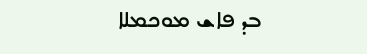ܒܕ ܦܐܫ ܡܘܟܡܠܐ